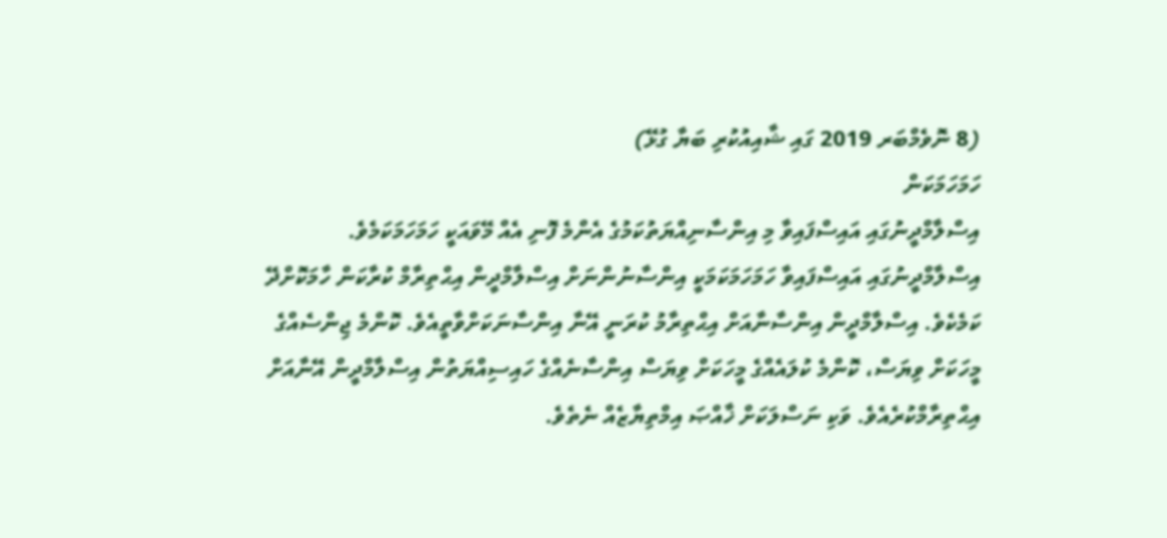(8 ނޮވެމްބަރ 2019 ގައި ޝާއިއުކުރި ބަޔާ ގުޅޭ)
ހަމަހަމަކަން
އިސްލާމްދީނުގައި އައިސްފައިވާ މި އިންސާނިއްޔަތުކަމުގެ އެންމެ ފޮނި އެއް މޭވައަކީ ހަމަހަމަކަމެވެ. އިސްލާމްދީނުގައި އައިސްފައިވާ ހަމަހަމަކަމަކީ އިންސާނުންނަށް އިސްލާމްދީން އިޙްތިރާމް ކުރާކަން ހާމަކޮށްދޭ ކަމެކެވެ. އިސްލާމްދީން އިންސާނާއަށް އިޙްތިރާމު ކުރަނީ އޭނާ އިންސާނަކަށްވާތީއެވެ. ކޮންމެ ޖިންސެއްގެ މީހަކަށް ވިޔަސް، ކޮންމެ ކުލައެއްގެ މީހަކަށް ވިޔަސް އިންސާނެއްގެ ހައިސިއްޔަތުން އިސްލާމްދީން އޭނާއަށް އިޙްތިރާމްކުރެއެވެ. ވަކި ނަސްލަކަށް ޚާއްޞަ އިމްތިޔާޒެއް ނެތެވެ.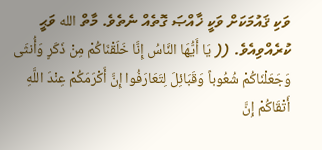ވަކި ޤައުމަކަށް ވަކީ ޚާއްޞަ ގޮތެއް ނެތެވެ. މާތް الله ވަޙީ ކުރެއްވިއެވެ. (( يَا أَيُّهَا النَّاسُ إِنَّا خَلَقْنَاكُمْ مِنْ ذَكَرٍ وَأُنثَى وَجَعَلْنَاكُمْ شُعُوباً وَقَبَائِلَ لِتَعَارَفُوا إِنَّ أَكْرَمَكُمْ عِنْدَ اللَّهِ أَتْقَاكُمْ إِنَّ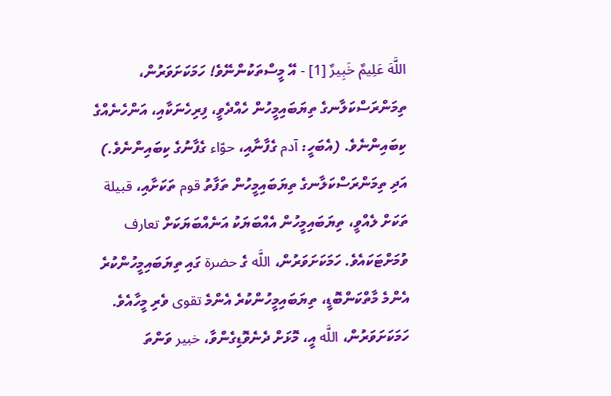اللَّهَ عَلِيمٌ خَبِيرٌ [1] - އޭ މީސްތަކުންނޭވެ! ހަމަކަށަވަރުން، ތިމަންރަސްކަލާނގެ ތިޔަބައިމީހުން ހެއްދެވީ، ފިރިހެނަކާއި، އަންހެނެއްގެ ކިބައިންނެވެ. (އެބަހީ: آدم ގެފާނާއި، حوّاء ގެފާނުގެ ކިބައިންނެވެ.) އަދި ތިމަންރަސްކަލާނގެ ތިޔަބައިމީހުން ތަފާތު قوم ތަކަށާއި، قبيلة ތަކަށް ލެއްވީ، ތިޔަބައިމީހުން އެއްބަޔަކު އަނެއްބަޔަކަށް تعارف ވުމަށްޓަކައެވެ. ހަމަކަށަވަރުން، اللَّه ގެ حضرة ގައި ތިޔަބައިމީހުންކުރެ އެންމެ މާތްކަންބޮޑީ، ތިޔަބައިމީހުންކުރެ އެންމެ تقوى ވެރި މީހާއެވެ. ހަމަކަށަވަރުން، اللَّه އީ، މޮޅަށް ދެނެވޮޑިގެންވާ، خبير ވަންތަ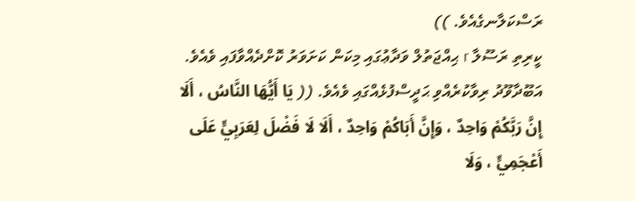ރަސްކަލާނގެއެވެ. ))
ކީރިތި ރަސޫލާ r ޙިއްޖަތުލް ވަދާޢުގައި މިކަން ކަށަވަރު ކޮށްދެއްވާފައި ވެއެވެ. އަބޫދާވޫދު ރިވާކުރެއްވި ޙަދީސްފުޅެއްގައި ވެއެވެ. (( يَا أَيُّهَا النَّاسُ ، أَلَا إِنَّ رَبَّكُمْ وَاحِدٌ ، وَإِنَّ أَبَاكُمْ وَاحِدٌ ، أَلَا لَا فَضْلَ لِعَرَبِيٍّ عَلَى أَعْجَمِيٍّ ، وَلَا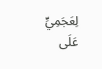لِعَجَمِيٍّ عَلَى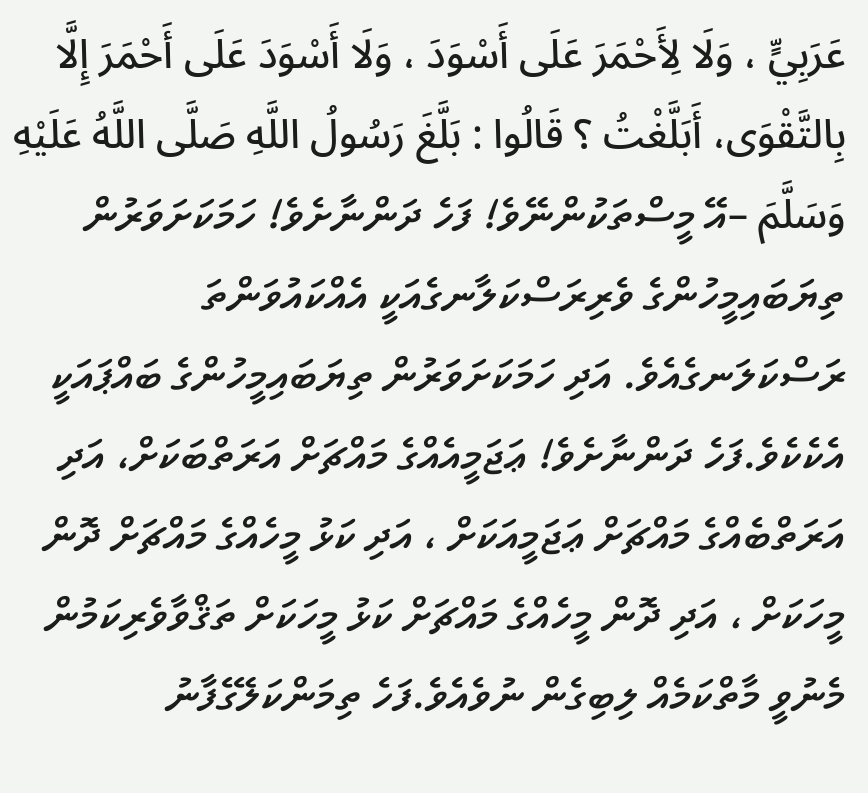عَرَبِيٍّ ، وَلَا لِأَحْمَرَ عَلَى أَسْوَدَ ، وَلَا أَسْوَدَ عَلَى أَحْمَرَ إِلَّا بِالتَّقْوَى، أَبَلَّغْتُ ؟ قَالُوا : بَلَّغَ رَسُولُ اللَّهِ صَلَّى اللَّهُ عَلَيْهِ وَسَلَّمَ –އޭ މީސްތަކުންނޭވެ! ފަހެ ދަންނާށެވެ! ހަމަކަށަވަރުން ތިޔަބައިމީހުންގެ ވެރިރަސްކަލާނގެއަކީ އެއްކައުވަންތަ ރަސްކަލަނގެއެވެ. އަދި ހަމަކަށަވަރުން ތިޔަބައިމީހުންގެ ބައްޕައަކީ އެކެކެވެ.ފަހެ ދަންނާށެވެ! ޢަޖަމީއެއްގެ މައްޗަށް އަރަތްބަކަށް، އަދި އަރަތްބެއްގެ މައްޗަށް ޢަޖަމީއަކަށް ، އަދި ކަޅު މީހެއްގެ މައްޗަށް ދޮން މީހަކަށް ، އަދި ދޮން މީހެއްގެ މައްޗަށް ކަޅު މީހަކަށް ތަޤްވާވެރިކަމުން މެނުވީ މާތްކަމެއް ލިބިގެން ނުވެއެވެ.ފަހެ ތިމަންކަލޭގެފާނު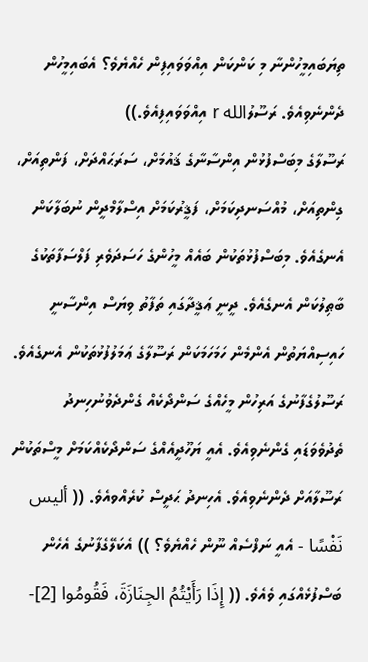ތިޔަބައިމީހުންނާ މި ކަންކަން އިއްވަވައިފިން ހެއްޔެވެ؟ އެބައިމީހުން ދެންނެވިއެވެ. ރަސޫލުالله r އިއްވަވައިފިއެވެ.))
ރަސޫލާގެ މިބަސްފުޅުން އިންސާނާގެ ޤައުމަށް، ސަރަޙައްދަށް، ފަންތިއަށް، ގިންތިއަށް، މުއްސަނދިކަމަށް، ފަޤީރުކަމަށް އިސްލާމްދީން ނުބަލާކަން އެނގެއެވެ. މިބަސްފުޅުތަކުން ބައެއް މީހުންގެ ހަސަދަވެރި ފަލްސަފާތަކުގެ ބާޠިލުކަން އެނގެއެވެ. ދީނީ ޢަޤީދާގައި ތަފާތު ވިޔަސް އިންސާނީ ހައިސިއްޔަތުން އެންމެން ހަމަހަމަކަން ރަސޫލާގެ ޢަމަލުފުޅުތަކުން އެނގެއެވެ. ރަސޫލުގެފާނުގެ އަރިހުން މީހެއްގެ ސަންދޯކެއް ގެންދެވުނުހިނދު ތެދުވެވަޑައި ގެންނެވިއެވެ. އެއީ ޔަހޫދީއެއްގެ ސަންދޯކެއްކަމަށް މީސްތަކުން ރަސޫލާއަށް ދެންނެވިއެވެ. އެހިނދު ޙަދީސް ކުރެއްވއެވެ. (( أليس نَفْسًا - އެއީ ނަފްސެއް ނޫން ހެއްޔެވެ؟ )) އެކަލޭގެފާނުގެ އެހެން ބަސްފުޅެއްގައި ވެއެވެ. (( إِذَا رَأَيْتُمُ الجِنَازَةَ، فَقُومُوا [2]-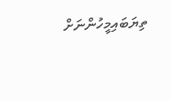ތިޔަބައިމީހުންނަށް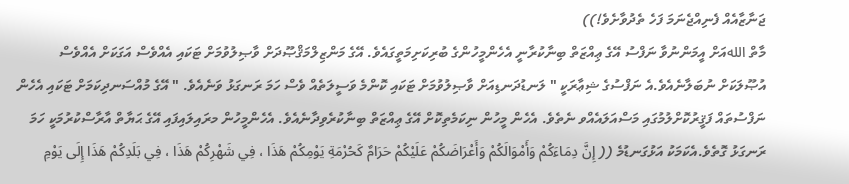ޖަނާޒާއެއް ފެނިއްޖެނަމަ ފަހެ ތެދުވާށެވެ!))
މާތް اللهއަށް އީމަންނުވާ ނަފްސު އޭގެ ޢިއްޒަތް ބިނާކުރާނީ އެހެންމީހުންގެ ބުރިކަށިމަތީގައެވެ. އޭގެ މަންޒިލްމަޤްޞޫދަށް ވާޞިލުވުމަށް ޓަކައި އެއްވެސް އަގަކަށް އެއްވެސް އުޞޫލަކަށް ނުބަލާނެއެވެ.އެ ނަފްސުގެ ޝިޢާރަކީ " ލަނޑުދަނޑިއަށް ވާޞިލުވުމަށް ޓަކައި ކޮންމެ ވަސީލަތެއް ވެސް ހަމަ ރަނގަޅު ވަނެއެވެ. " އޭގެ މުއްސަނދިކަމަށް ޓަކައި އެހެން ނަފްސުތައް ފަޤީރުކޮށްލުމުގައި މަސްއަލައެއްވ ނެތެވެ. އެހެން މީހުން ނިކަމެތިކޮށް އޭގެ ޢިއްޒަތް ބިނާކުރެވިދާނެއެވެ. އެހެންމީހުން މރައިލައިފައި އޭގެ ޙަޔާތް އާރާސްކުރުމަކީ ހަމަ ރަނގަޅު ގޮތެވެ.އެކަމަކު އަޅުގަނޑުމެ (( إِنَّ دِمَاءَكُمْ وَأَمْوَالَكُمْ وَأَعْرَاضَكُمْ عَلَيْكُمْ حَرَامٌ كَحُرْمَةِ يَوْمِكُمْ هَذَا ، فِي شَهْرِكُمْ هَذَا ، فِي بَلَدِكُمْ هَذَا إِلَى يَوْمِ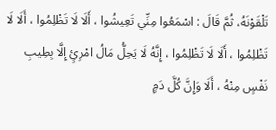تَلْقَوْنَهُ، ثُمَّ قَالَ : اسْمَعُوا مِنِّي تَعِيشُوا ، أَلَا لَا تَظْلِمُوا ، أَلَا لَا تَظْلِمُوا ، أَلَا لَا تَظْلِمُوا ، إِنَّهُ لَا يَحِلُّ مَالُ امْرِئٍ إِلَّا بِطِيبِ نَفْسٍ مِنْهُ ، أَلَا وَإِنَّ كُلَّ دَمٍ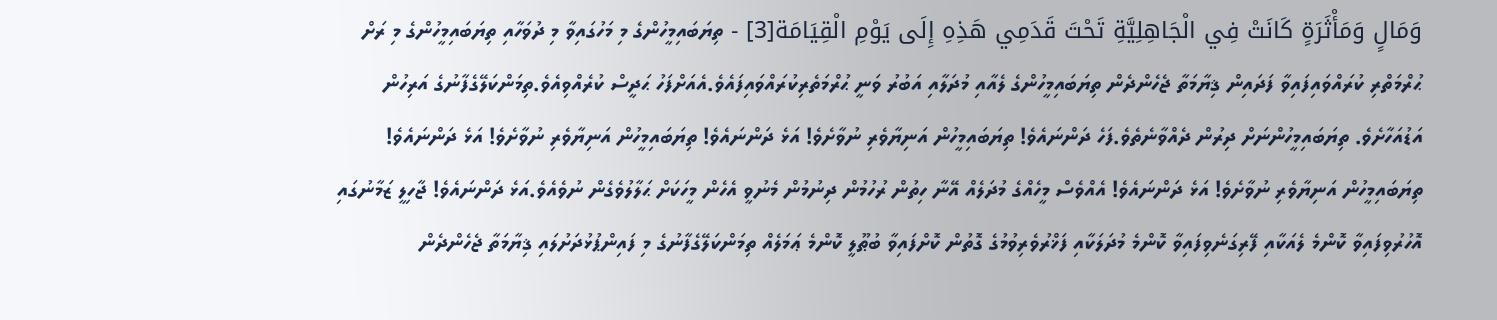وَمَالٍ وَمَأْثَرَةٍ كَانَتْ فِي الْجَاهِلِيَّةِ تَحْتَ قَدَمِي هَذِهِ إِلَى يَوْمِ الْقِيَامَة[3] - ތިޔަބައިމީހުންގެ މި މަހުގައިވާ މި ދުވަހާއި ތިޔަބައިމީހުންގެ މި ރަށް ޙުރްމަތްރި ކުރައްވައިފައިވާ ފަދައިން ޤިޔާމަތާ ޖެހެންދެން ތިޔަބައިމީހުންގެ ލެއާއި މުދަލާއި އަބުރު ވަނީ ޙުރްމަތެރިކުރައްވައިފައެވެ.އެއަށްފަހު ޙަދީސް ކުރެއްވިއެވެ.ތިމަންކަލޭގެފާނުގެ އަރިހުން އަޑުއަހާށެވެ. ތިޔަބައިމީހުންނަށް ދިރުން ދެއްވާނެތެވެ.ފަހެ ދަންނައެވެ! ތިޔަބައިމީހުން އަނިޔާވެރި ނުވާށެވެ! އަޅެ ދަންނައެވެ! ތިޔަބައިމީހުން އަނިޔާވެރި ނުވާށެވެ! އަޅެ ދަންނައެވެ! ތިޔަބައިމީހުން އަނިޔާވެރި ނުވާށެވެ! އަޅެ ދަންނައެވެ! އެއްވެސް މީހެއްގެ މުދަލެއް އޭނާ ހިތުން ރުހުމުން ދިނުމުން މެނުވީ އެހެން މީހަކަށް ޙަލާލުވެގެން ނުވެއެވެ.އަޅެ ދަންނައެވެ! ޖާހިލީ ޒަމާނުގައި އޮހުރުވިފައިވާ ކޮންމެ ލެއަކާއި ފޭރިގަނެވިފައިވާ ކޮންމެ މުދަލަކާއި ފަޚްރުވެރިވުމުގެ ގޮތުން ކޮށްފައިވާ ބުޠޫލީ ކޮންމެ ޢަމަލެއް ތިމަންކަލޭގެފާނުގެ މި ފައިންޕުޅުދަށުލައި ޤިޔާމަތާ ޖެހެންދެން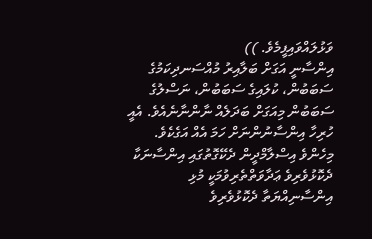ވަޅުލައްވައިފީމެވެ. ))
އިންސާނީ އަގަށް ބަލާއިރު މުއްސަނދިކަމުގެ ސަބަބުން، ކުލައިގެ ސަބަބުން، ނަސްލުގެ ސަބަބުން މިއަގަށް ބަދަލެއް ނާންނާނެއެވެ. އެއީ ހުރިހާ އިންސާނުންނަށް ހަމަ އެއް އަގެކެވެ. މިހެންވެ އިސްލާމްދީން ދެކޭގޮތުގައި އިންސާނަކާ ދެކޮޅުވެރިވެ ޢަދާވަތްތެރިވުމަކީ މުޅި އިންސާނިއްޔަތާ ދެކޮޅުވެރިވެ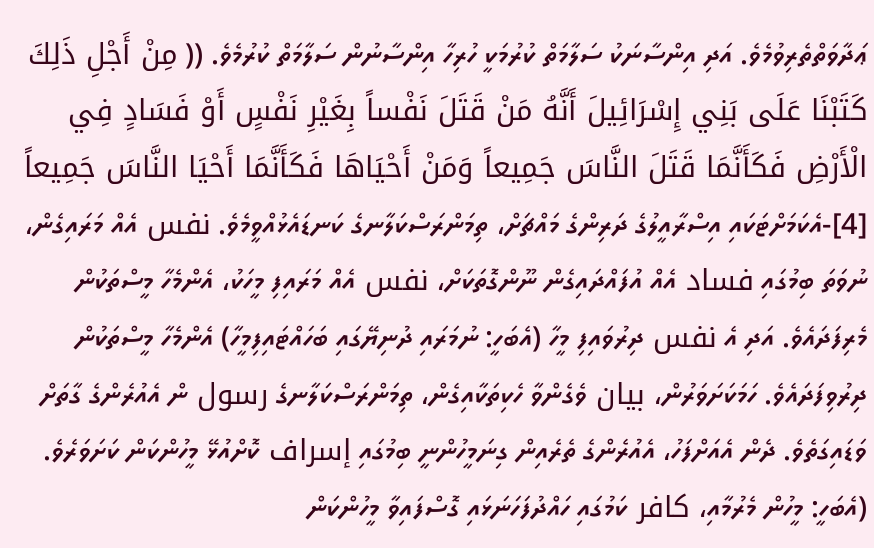ޢަދާވަތްތެރިވުމެވެ. އަދި އިންސާނަކު ސަލާމަތް ކުރުމަކީ ހުރިހާ އިންސާނުން ސަލާމަތް ކުރުމެވެ. (( مِنْ أَجْلِ ذَلِكَ كَتَبْنَا عَلَى بَنِي إِسْرَائِيلَ أَنَّهُ مَنْ قَتَلَ نَفْساً بِغَيْرِ نَفْسٍ أَوْ فَسَادٍ فِي الْأَرْضِ فَكَأَنَّمَا قَتَلَ النَّاسَ جَمِيعاً وَمَنْ أَحْيَاهَا فَكَأَنَّمَا أَحْيَا النَّاسَ جَمِيعاً [4]-އެކަމަށްޓަކައި އިސްރާއީލުގެ ދަރިންގެ މައްޗަށް، ތިމަންރަސްކަލާނގެ ކަނޑައެޅުއްވީމެވެ. نفس އެއް މަރައިގެން، ނުވަތަ ބިމުގައި فساد އެއް އުފައްދައިގެން ނޫންގޮތަކަށް، نفس އެއް މަރައިފި މީހަކު، އެންމެހާ މީސްތަކުން މެރިފަދައެވެ. އަދި އެ نفس ދިރުވައިފި މީހާ (އެބަހީ: ނުމަރައި ދުނިޔޭގައި ބަހައްޓައިފިމީހާ) އެންމެހާ މީސްތަކުން ދިރުވިފަދައެވެ. ހަމަކަށަވަރުން، بيان ވެގެންވާ ހެކިތަކާއިގެން، ތިމަންރަސްކަލާނގެ رسول ން އެއުރެންގެ ގާތަށް ވަޑައިގަތެވެ. ދެން އެއަށްފަހު، އެއުރެންގެ ތެރެއިން ގިނަމީހުންނީ ބިމުގައި إسراف ކޮށްއުޅޭ މީހުންކަން ކަށަވަރެވެ. (އެބަހީ: މީހުން މެރުމާއި، كافر ކަމުގައި ހައްދުފަހަނަޅައި ގޮސްފައިވާ މީހުންކަން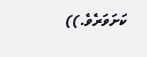ކަށަވަރެވެ.))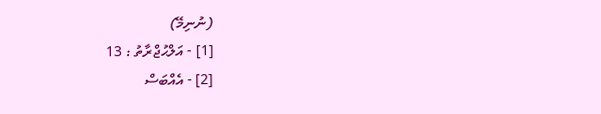(ނުނިމޭ)
[1] - އަލްޙުޖްރާތު : 13
[2] - އެއްބަސް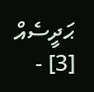ޙަދީސެއް
[3] -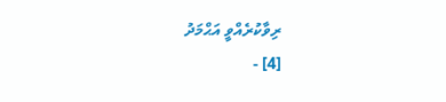ރިވާކުރެއްވީ އަޙްމަދު
[4] -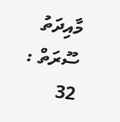މާއިދަތު ސޫރަތް : 32